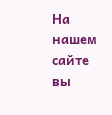На нашем сайте вы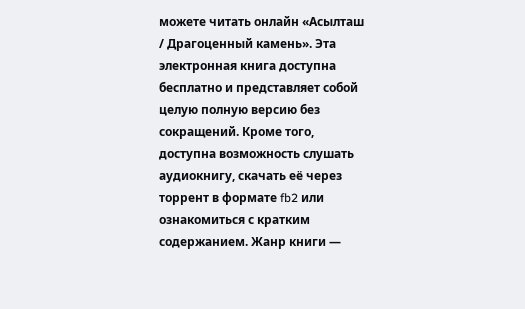можете читать онлайн «Асылташ / Драгоценный камень». Эта электронная книга доступна бесплатно и представляет собой целую полную версию без сокращений. Кроме того, доступна возможность слушать аудиокнигу, скачать её через торрент в формате fb2 или ознакомиться с кратким содержанием. Жанр книги —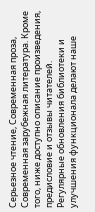Серьезное чтение, Современная проза, Современная зарубежная литература. Кроме того, ниже доступно описание произведения, предисловие и отзывы читателей. Регулярные обновления библиотеки и улучшения функционала делают наше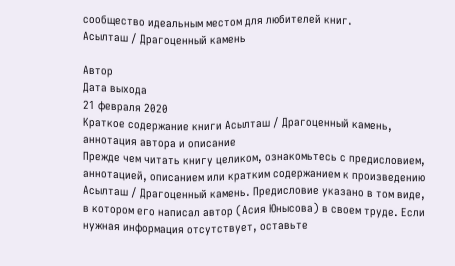сообщество идеальным местом для любителей книг.
Асылташ / Драгоценный камень

Автор
Дата выхода
21 февраля 2020
Краткое содержание книги Асылташ / Драгоценный камень, аннотация автора и описание
Прежде чем читать книгу целиком, ознакомьтесь с предисловием, аннотацией, описанием или кратким содержанием к произведению Асылташ / Драгоценный камень. Предисловие указано в том виде, в котором его написал автор (Асия Юнысова) в своем труде. Если нужная информация отсутствует, оставьте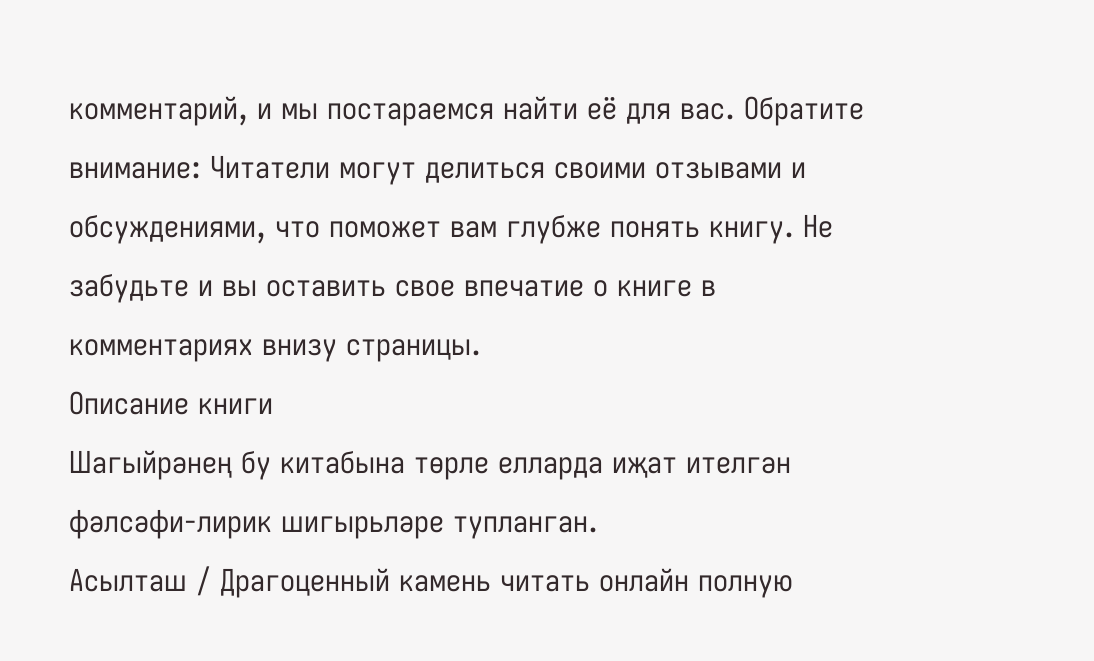комментарий, и мы постараемся найти её для вас. Обратите внимание: Читатели могут делиться своими отзывами и обсуждениями, что поможет вам глубже понять книгу. Не забудьте и вы оставить свое впечатие о книге в комментариях внизу страницы.
Описание книги
Шагыйрәнең бу китабына төрле елларда иҗат ителгән фәлсәфи-лирик шигырьләре тупланган.
Асылташ / Драгоценный камень читать онлайн полную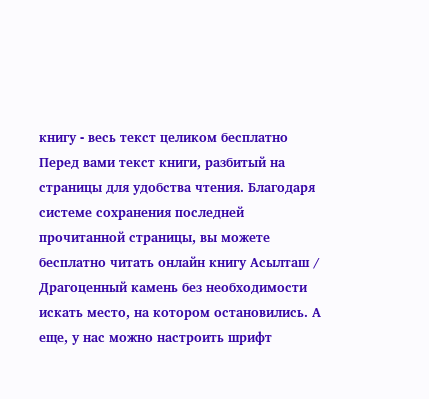книгу - весь текст целиком бесплатно
Перед вами текст книги, разбитый на страницы для удобства чтения. Благодаря системе сохранения последней прочитанной страницы, вы можете бесплатно читать онлайн книгу Асылташ / Драгоценный камень без необходимости искать место, на котором остановились. А еще, у нас можно настроить шрифт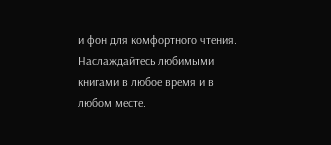и фон для комфортного чтения. Наслаждайтесь любимыми книгами в любое время и в любом месте.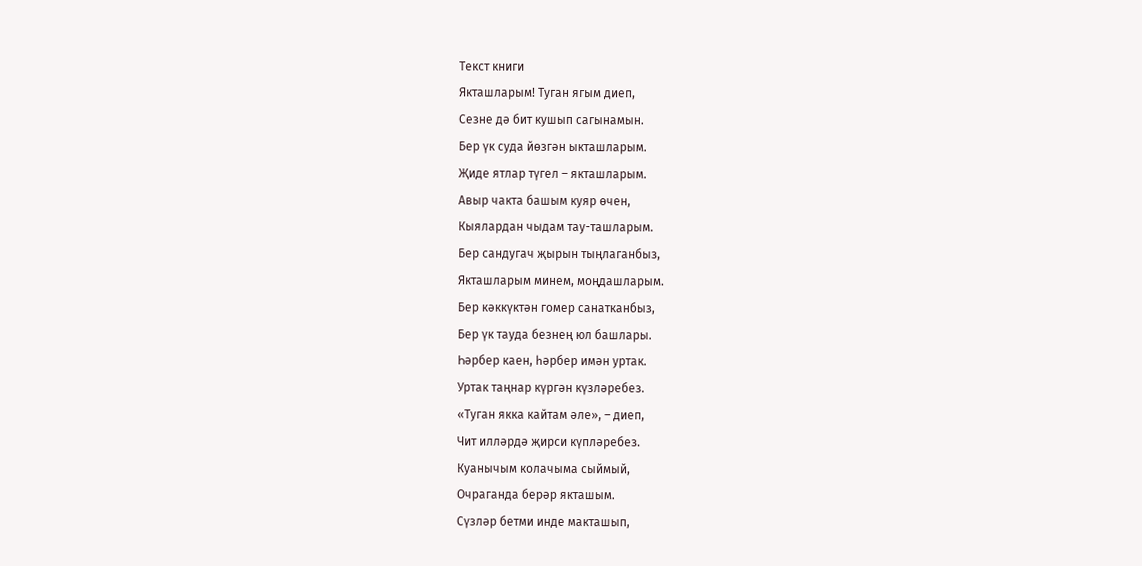Текст книги
Якташларым! Туган ягым диеп,
Сезне дә бит кушып сагынамын.
Бер үк суда йөзгән ыкташларым.
Җиде ятлар түгел – якташларым.
Авыр чакта башым куяр өчен,
Кыялардан чыдам тау-ташларым.
Бер сандугач җырын тыңлаганбыз,
Якташларым минем, моңдашларым.
Бер кәккүктән гомер санатканбыз,
Бер үк тауда безнең юл башлары.
Һәрбер каен, һәрбер имән уртак.
Уртак таңнар күргән күзләребез.
«Туган якка кайтам әле», – диеп,
Чит илләрдә җирси күпләребез.
Куанычым колачыма сыймый,
Очраганда берәр якташым.
Сүзләр бетми инде макташып,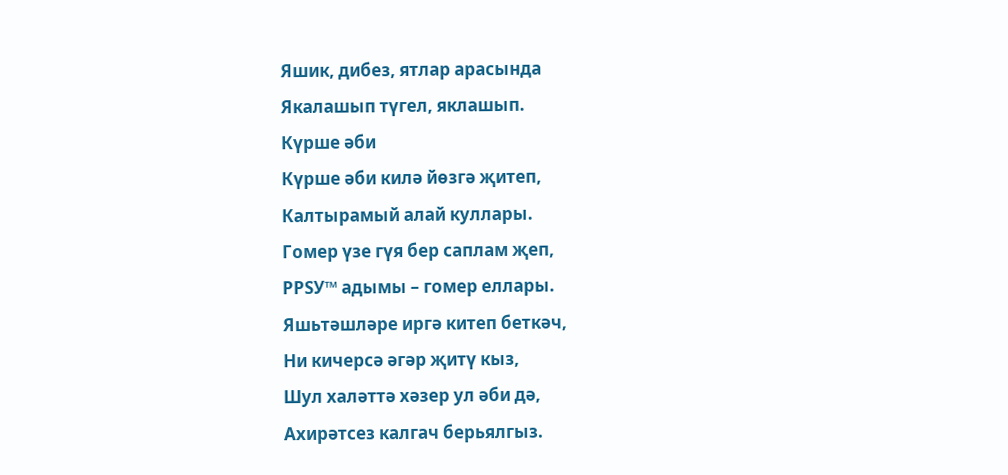Яшик, дибез, ятлар арасында
Якалашып түгел, яклашып.
Күрше әби
Күрше әби килә йөзгә җитеп,
Калтырамый алай куллары.
Гомер үзе гүя бер саплам җеп,
РРЅУ™ адымы – гомер еллары.
Яшьтәшләре иргә китеп беткәч,
Ни кичерсә әгәр җитү кыз,
Шул халәттә хәзер ул әби дә,
Ахирәтсез калгач берьялгыз.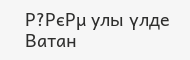Р?РєРµ улы үлде Ватан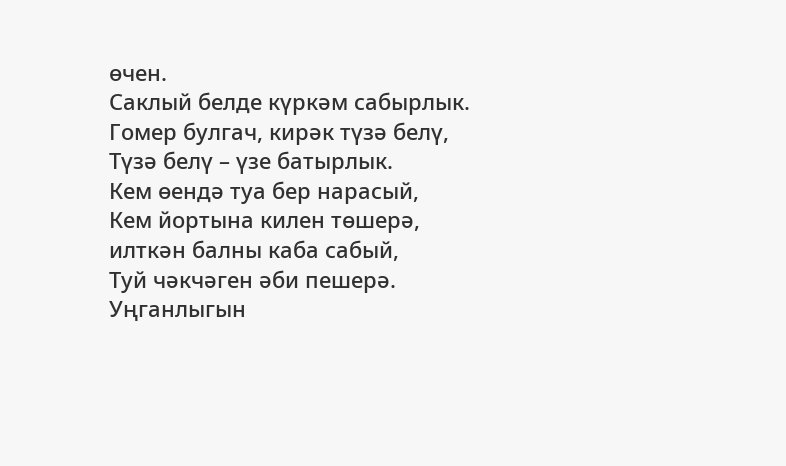өчен.
Саклый белде күркәм сабырлык.
Гомер булгач, кирәк түзә белү,
Түзә белү – үзе батырлык.
Кем өендә туа бер нарасый,
Кем йортына килен төшерә,
илткән балны каба сабый,
Туй чәкчәген әби пешерә.
Уңганлыгын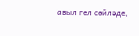авыл гел сөйләде,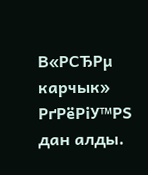В«РСЂРµ карчык» РґРёРіУ™РЅ дан алды.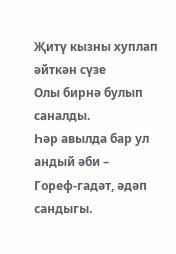Җитү кызны хуплап әйткән сүзе
Олы бирнә булып саналды.
Һәр авылда бар ул андый әби –
Гореф-гадәт, әдәп сандыгы.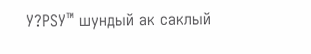У?РЅУ™ шундый ак саклый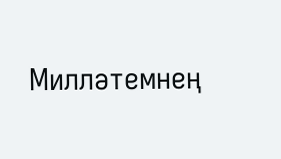Милләтемнең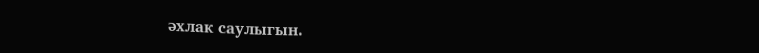әхлак саулыгын.